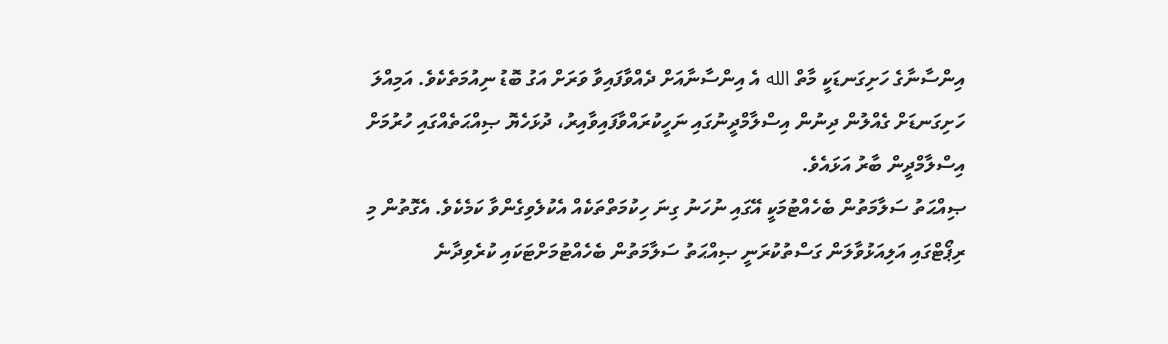އިންސާނާގެ ހަށިގަނޑަކީ މާތް الله އެ އިންސާނާއަށް ދެއްވާފައިވާ ވަރަށް އަގު ބޮޑު ނިއުމަތެކެވެ. އަމިއްލަ ހަށިގަނޑަށް ގެއްލުން ދިނުން އިސްލާމްދީނުގައި ނަހީކުރައްވާފައިވާއިރު، ދުޅަހެޔޮ ޞިއްޙަތެއްގައި ހުރުމަށް އިސްލާމްދީން ބާރު އަޅައެވެ.
ޞިއްޙަތު ސަލާމަތުން ބެހެއްޓުމަކީ އޭގައި ނުހަނު ގިނަ ހިކުމަތްތަކެއް އެކުލެވިގެންވާ ކަމެކެވެ. އެގޮތުން މި ރިޕޯޓްގައި އަލިއަޅުވާލަން ގަސްތުކުރަނީ ޞިއްޙަތު ސަލާމަތުން ބެހެއްޓުމަށްޓަކައި ކުރެވިދާނެ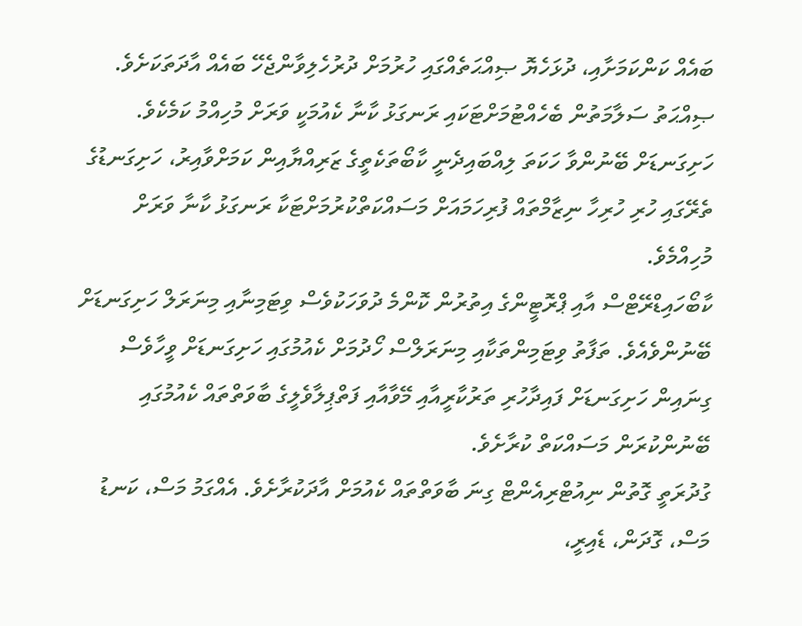ބައެއް ކަންކަމަށާއި، ދުޅަހެޔޮ ޞިއްޙަތެއްގައި ހުރުމަށް ދުރުހެލިވާންޖެހޭ ބައެއް އާދަތަކަށެވެ.
ޞިއްޙަތު ސަލާމަތުން ބެހެއްޓުމަށްޓަކައި ރަނގަޅު ކާނާ ކެއުމަކީ ވަރަށް މުހިއްމު ކަމެކެވެ. ހަށިގަނޑަށް ބޭނުންވާ ހަކަތަ ލިއްބައިދެނީ ކާބޯތަކެތީގެ ޒަރިއްޔާއިން ކަމަށްވާއިރު، ހަށިގަނޑުގެ ތެރޭގައި ހުރި ހުރިހާ ނިޒާމްތައް ފުރިހަމައަށް މަސައްކަތްކުރުމަށްޓަކާ ރަނގަޅު ކާނާ ވަރަށް މުހިއްމެވެ.
ކާބޯހައިޑްރޭޓްސް އާއި ޕްރޮޓީންގެ އިތުރުން ކޮންމެ ދުވަހަކުވެސް ވިޓަމިނާއި މިނަރަލް ހަށިގަނޑަށް ބޭނުންވެއެވެ. ތަފާތު ވިޓަމިންތަކާއި މިނަރަލްސް ހޯދުމަށް ކެއުމުގައި ހަށިގަނޑަށް ވީހާވެސް ގިނައިން ހަށިގަނޑަށް ފައިދާހުރި ތަރުކާރީއާއި މޭވާއާއި ފަތްޕިލާވެލީގެ ބާވަތްތައް ކެއުމުގައި ބޭނުންކުރަން މަސައްކަތް ކުރާށެވެ.
ގުދުރަތީ ގޮތުން ނިއުޓްރިއެންޓް ގިނަ ބާވަތްތައް ކެއުމަށް އާދަކުރާށެވެ. އެއްގަމު މަސް، ކަނޑު މަސް، ގޮދަން، ޑެއިރީ،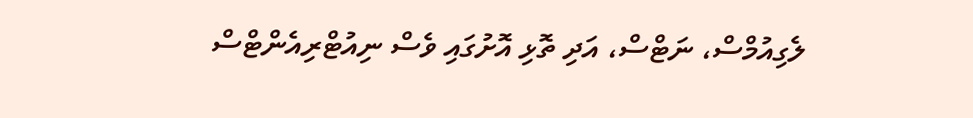ލެގިއުމްސް، ނަޓްސް، އަދި ތޮޅި އޮށުގައި ވެސް ނިއުޓްރިއެންޓްސް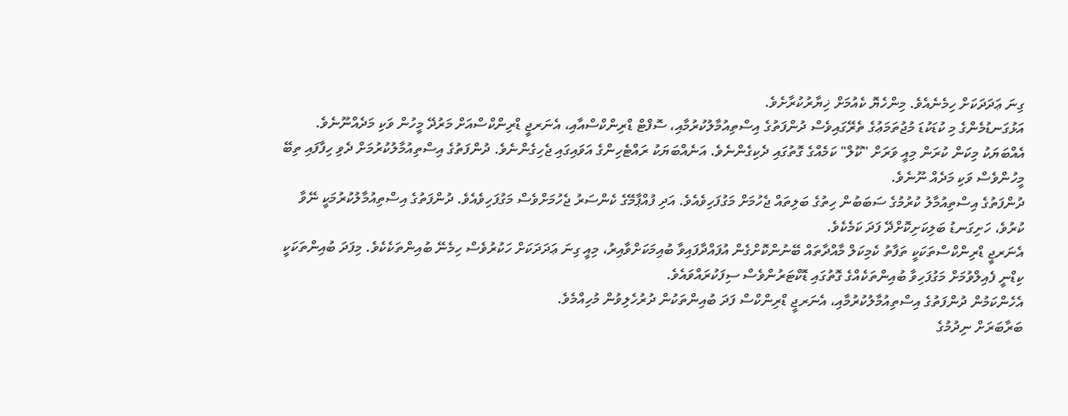ގިނަ ޢަދަދަކަށް ހިމެނެއެވެ. މިންހެޔޮ ކެއުމަށް ޚިޔާރުކުރާށެވެ.
އަޅުގަނޑުމެންގެ މި ކުޑަކުޑަ މުޖުތަމަޢުގެ ތެރޭގައިވެސް ދުންފަތުގެ އިސްތިއުމާލުކުރުމާއި، ސޮފްޓް ޑްރިންކްސްއާއި، އެނަރޖީ ޑްރިންކްސްއަށް މަރުދޭ މީހުން ވަކި މަދެއްނޫނެވެ. އެއްބަޔަކު މިކަން ކުރަން މިއީ ވަރަށް "ކޫލް" ކަމެއްގެ ގޮތުގައި ދެކިގެންނެވެ. އަނެއްބަޔަކު ރައްޓެހިންގެ އަވައިގައި ޖެހިގެންނެވެ. ދުންފަތުގެ އިސްތިއުމާލުކުރުމަށް ދެވި ހިފާފައި ތިބޭ މީހުންވެސް ވަކި މަދެއް ނޫނެވެ.
ދުންފަތުގެ އިސްތިއުމާލު ކުރުމުގެ ސަބަބުން ހިތުގެ ބަލިތައް ޖެހުމަށް މަގުފަހިވެއެވެ. އަދި ފުއްޕާމޭގެ ކެންސަރު ޖެހުމަށްވެސް މަގުފަހިވެއެވެ. ދުންފަތުގެ އިސްތިއުމާލުކުރުމަކީ ނޭވާ ކުރުވެ، ހަށިގަނޑު ބަލިކަށިކޮށްދޭ ފަދަ ކަމެކެވެ.
އެނަރޖީ ޑްރިންކްސްތަކަކީ ތަފާތު ކެމިކަލް މާއްދާތައް ބޭނުންކޮށްގެން އުފައްދާފައިވާ ބުއިމަކަށްވާއިރު، މިއީ ގިނަ ޢަދަދަކަށް ހަކުރުވެސް ހިމެނޭ ބުއިންތަކެކެވެ. މިފަދަ ބުއިންތަކަކީ ކިޑްނީ ފެއިލްވުމަށް މަގުފަހިވާ ބުއިންތަކެއްގެ ގޮތުގައި ޑޮކްޓަރުންވެސް ސިފަކުރައްވައެވެ.
އެހެންކަމުން ދުންފަތުގެ އިސްތިއުމާލުކުރުމާއި، އެނަރޖީ ޑްރިންކްސް ފަދަ ބުއިންތަކުން ދުރުހެލިވުން މުހިއްމެވެ.
ބަރާބަރަށް ނިދުމުގެ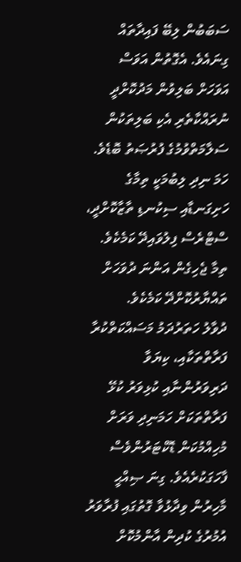ސަބަބުން ލިބޭ ފައިދާތައް ގިނައެވެ. އެގޮތުން އަވަސް އަވަހަށް ބަލިވުން މަދުކޮށްދީ ނުރައްކާތެރި އެކި ބަލިތަކުން ސަލާމަތްވުމުގެ ފުރުޞަތު ބޮޑެވެ. ހަމަ ނިދި ލިބުމަކީ ތިމާގެ ހަށިގަނޑާއި ސިކުނޑި ތާޒާކޮށްދީ، ސްޓްރެސް ފިލުވައިދޭ ކަމެކެވެ. ތިމާ ޖެހިގެން އަންނަ ދުވަހަށް ތައްޔާރުކޮށްދޭ ކަމެކެވެ.
ދުވާލު ހަތަރުދަމު މަސައްކަތްކުރާ ފަރާތްތަކާއި، ކިޔަވާ ދަރިވަރުންނާއި ކުޅިވަރު ކުޅޭ ފަރާތްތަކަށް ހަމަނިދި ވަރަށް މުހިއްމުކަން ޑޮކްޓަރުންވެސް ފާހަގަކުރެއެވެ. ގިނަ ޞިއްޙީ މާހިރުން ވިދާޅުވާ ގޮތުގައި ފުރާވަރު އުމުރުގެ ކުދިން އާންމުކޮށް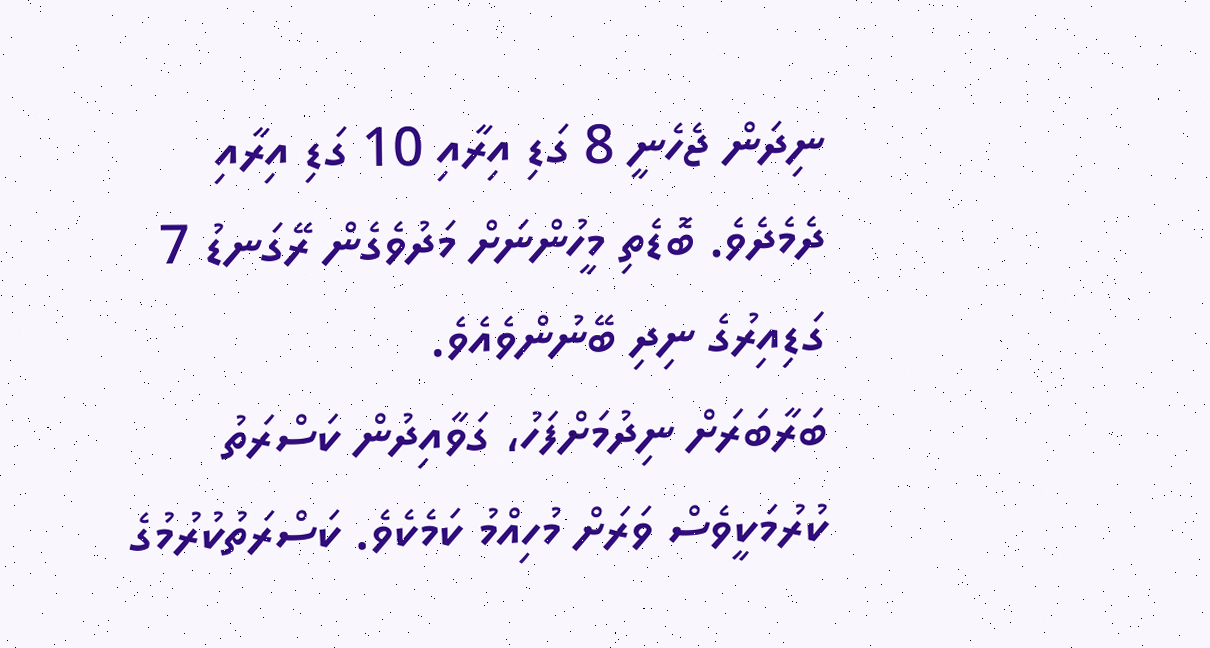ނިދަން ޖެހެނީ 8 ގަޑި އިރާއި 10 ގަޑި އިރާއި ދެމެދެވެ. ބޮޑެތި މީހުންނަށް މަދުވެގެން ރޭގަނޑު 7 ގަޑިއިރުގެ ނިދި ބޭނުންވެއެވެ.
ބަރާބަރަށް ނިދުމަށްފަހު، ގަވާއިދުން ކަސްރަތު ކުރުމަކީވެސް ވަރަށް މުހިއްމު ކަމެކެވެ. ކަސްރަތުކުރުމުގެ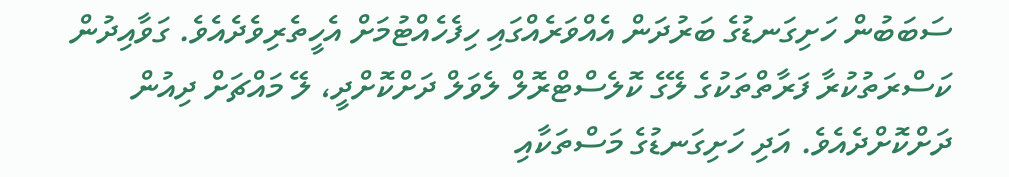ސަބަބުން ހަށިގަނޑުގެ ބަރުދަން އެއްވަރެއްގައި ހިފެހެއްޓުމަށް އެހީތެރިވެދެއެވެ. ގަވާއިދުން ކަސްރަތުކުރާ ފަރާތްތަކުގެ ލޭގެ ކޮލެސްޓްރޮލް ލެވަލް ދަށްކޮށްދީ، ލޭ މައްޗަށް ދިއުން ދަށްކޮށްދެއެވެ. އަދި ހަށިގަނޑުގެ މަސްތަކާއި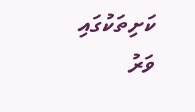ކަށިތަކުގައި ވަރު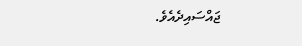ޖައްސައިދެއެވެ.